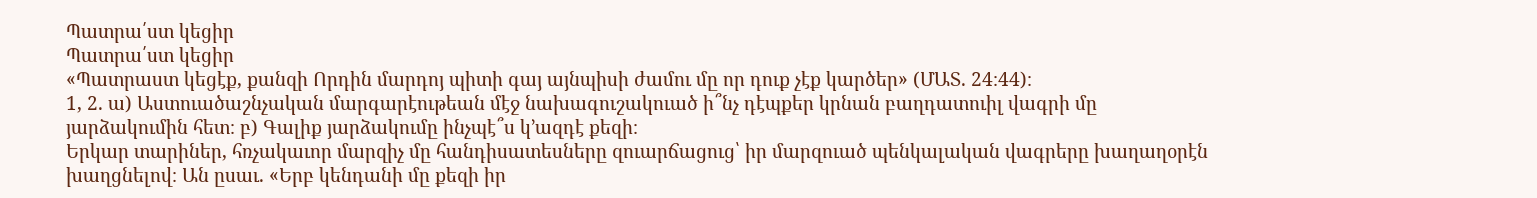Պատրա՛ստ կեցիր
Պատրա՛ստ կեցիր
«Պատրաստ կեցէք, քանզի Որդին մարդոյ պիտի գայ այնպիսի ժամու մը որ դուք չէք կարծեր» (ՄԱՏ. 24։44)։
1, 2. ա) Աստուածաշնչական մարգարէութեան մէջ նախագուշակուած ի՞նչ դէպքեր կրնան բաղդատուիլ վագրի մը յարձակումին հետ։ բ) Գալիք յարձակումը ինչպէ՞ս կ’ազդէ քեզի։
Երկար տարիներ, հռչակաւոր մարզիչ մը հանդիսատեսները զուարճացուց՝ իր մարզուած պենկալական վագրերը խաղաղօրէն խաղցնելով։ Ան ըսաւ. «Երբ կենդանի մը քեզի իր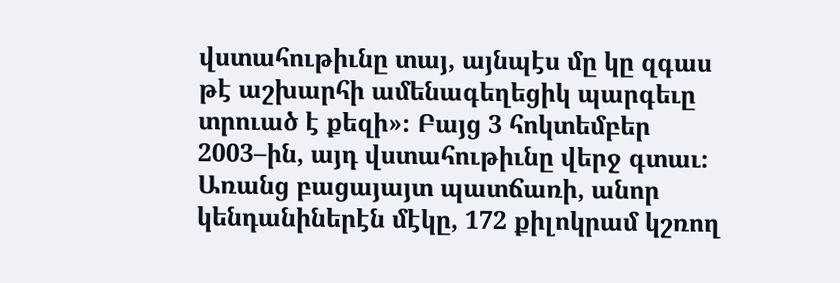վստահութիւնը տայ, այնպէս մը կը զգաս թէ աշխարհի ամենագեղեցիկ պարգեւը տրուած է քեզի»։ Բայց 3 հոկտեմբեր 2003–ին, այդ վստահութիւնը վերջ գտաւ։ Առանց բացայայտ պատճառի, անոր կենդանիներէն մէկը, 172 քիլոկրամ կշռող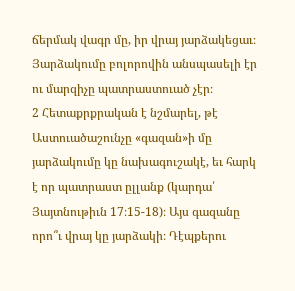ճերմակ վագր մը, իր վրայ յարձակեցաւ։ Յարձակումը բոլորովին անսպասելի էր ու մարզիչը պատրաստուած չէր։
2 Հետաքրքրական է նշմարել, թէ Աստուածաշունչը «գազան»ի մը յարձակումը կը նախագուշակէ, եւ հարկ է որ պատրաստ ըլլանք (կարդա՛ Յայտնութիւն 17։15-18)։ Այս գազանը որո՞ւ վրայ կը յարձակի։ Դէպքերու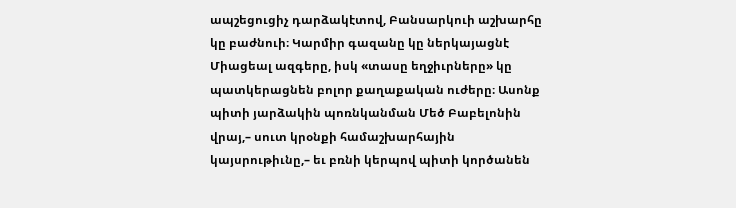ապշեցուցիչ դարձակէտով, Բանսարկուի աշխարհը կը բաժնուի։ Կարմիր գազանը կը ներկայացնէ Միացեալ ազգերը, իսկ «տասը եղջիւրները» կը պատկերացնեն բոլոր քաղաքական ուժերը։ Ասոնք պիտի յարձակին պոռնկանման Մեծ Բաբելոնին վրայ,– սուտ կրօնքի համաշխարհային կայսրութիւնը,– եւ բռնի կերպով պիտի կործանեն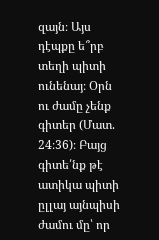զայն։ Այս դէպքը ե՞րբ տեղի պիտի ունենայ։ Օրն ու ժամը չենք գիտեր (Մատ. 24։36)։ Բայց գիտե՛նք թէ ատիկա պիտի ըլլայ այնպիսի ժամու մը՝ որ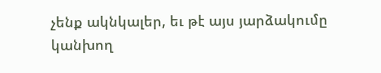չենք ակնկալեր, եւ թէ այս յարձակումը կանխող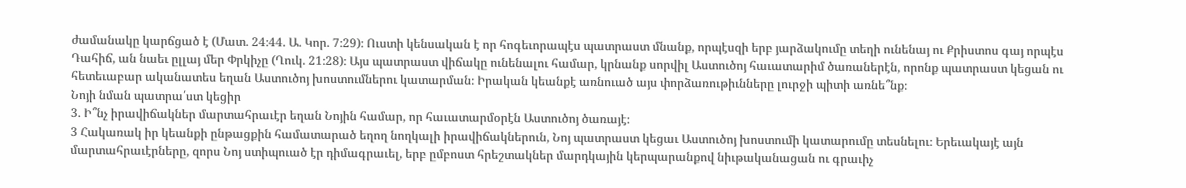ժամանակը կարճցած է (Մատ. 24։44. Ա. Կոր. 7։29)։ Ուստի կենսական է որ հոգեւորապէս պատրաստ մնանք, որպէսզի երբ յարձակումը տեղի ունենայ ու Քրիստոս գայ որպէս Դահիճ, ան նաեւ ըլլայ մեր Փրկիչը (Ղուկ. 21։28)։ Այս պատրաստ վիճակը ունենալու համար, կրնանք սորվիլ Աստուծոյ հաւատարիմ ծառաներէն, որոնք պատրաստ կեցան ու հետեւաբար ականատես եղան Աստուծոյ խոստումներու կատարման։ Իրական կեանքէ առնուած այս փորձառութիւնները լուրջի պիտի առնե՞նք։
Նոյի նման պատրա՛ստ կեցիր
3. Ի՞նչ իրավիճակներ մարտահրաւէր եղան Նոյին համար, որ հաւատարմօրէն Աստուծոյ ծառայէ։
3 Հակառակ իր կեանքի ընթացքին համատարած եղող նողկալի իրավիճակներուն, Նոյ պատրաստ կեցաւ Աստուծոյ խոստումի կատարումը տեսնելու։ Երեւակայէ այն մարտահրաւէրները, զորս Նոյ ստիպուած էր դիմագրաւել, երբ ըմբոստ հրեշտակներ մարդկային կերպարանքով նիւթականացան ու գրաւիչ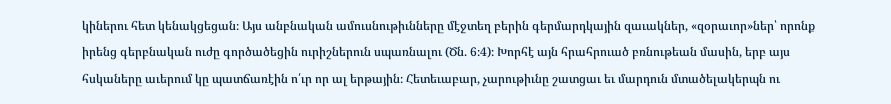կիներու հետ կենակցեցան։ Այս անբնական ամուսնութիւնները մէջտեղ բերին գերմարդկային զաւակներ, «զօրաւոր»ներ՝ որոնք իրենց գերբնական ուժը գործածեցին ուրիշներուն սպառնալու (Ծն. 6։4)։ Խորհէ այն հրահրուած բռնութեան մասին, երբ այս հսկաները աւերում կը պատճառէին ո՛ւր որ ալ երթային։ Հետեւաբար, չարութիւնը շատցաւ եւ մարդուն մտածելակերպն ու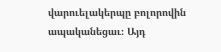վարուելակերպը բոլորովին ապականեցաւ։ Այդ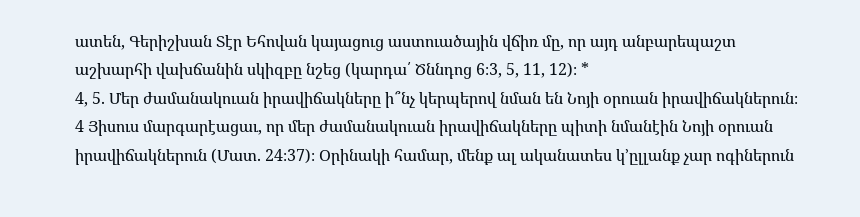ատեն, Գերիշխան Տէր Եհովան կայացուց աստուածային վճիռ մը, որ այդ անբարեպաշտ աշխարհի վախճանին սկիզբը նշեց (կարդա՛ Ծննդոց 6։3, 5, 11, 12)։ *
4, 5. Մեր ժամանակուան իրավիճակները ի՞նչ կերպերով նման են Նոյի օրուան իրավիճակներուն։
4 Յիսուս մարգարէացաւ, որ մեր ժամանակուան իրավիճակները պիտի նմանէին Նոյի օրուան իրավիճակներուն (Մատ. 24։37)։ Օրինակի համար, մենք ալ ականատես կ’ըլլանք չար ոգիներուն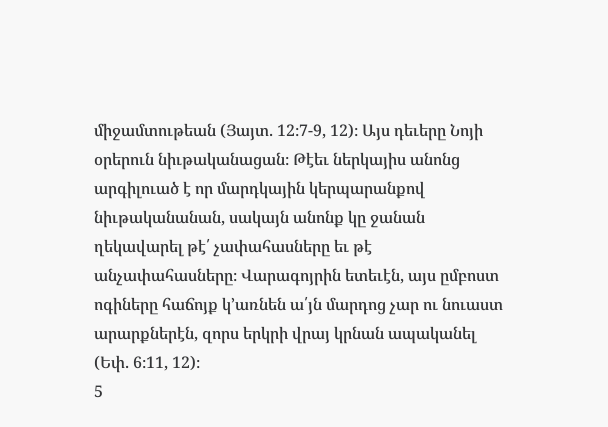միջամտութեան (Յայտ. 12։7-9, 12)։ Այս դեւերը Նոյի օրերուն նիւթականացան։ Թէեւ ներկայիս անոնց արգիլուած է որ մարդկային կերպարանքով նիւթականանան, սակայն անոնք կը ջանան ղեկավարել թէ՛ չափահասները եւ թէ անչափահասները։ Վարագոյրին ետեւէն, այս ըմբոստ ոգիները հաճոյք կ’առնեն ա՛յն մարդոց չար ու նուաստ արարքներէն, զորս երկրի վրայ կրնան ապականել (Եփ. 6։11, 12)։
5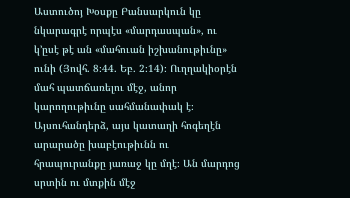Աստուծոյ Խօսքը Բանսարկուն կը նկարագրէ որպէս «մարդասպան», ու կ’ըսէ թէ ան «մահուան իշխանութիւնը» ունի (Յովհ. 8։44. Եբ. 2։14)։ Ուղղակիօրէն մահ պատճառելու մէջ, անոր կարողութիւնը սահմանափակ է։ Այսուհանդերձ, այս կատաղի հոգեղէն արարածը խաբէութիւնն ու հրապուրանքը յառաջ կը մղէ։ Ան մարդոց սրտին ու մտքին մէջ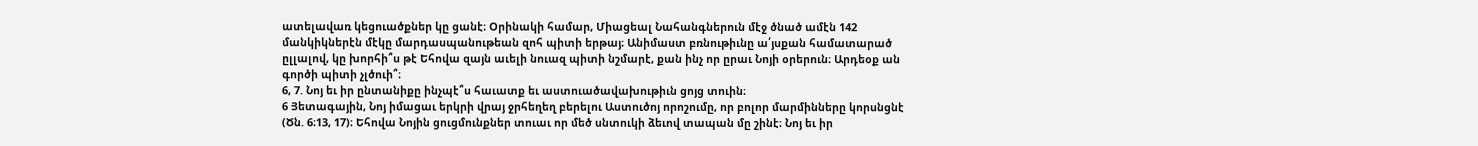ատելավառ կեցուածքներ կը ցանէ։ Օրինակի համար, Միացեալ Նահանգներուն մէջ ծնած ամէն 142 մանկիկներէն մէկը մարդասպանութեան զոհ պիտի երթայ։ Անիմաստ բռնութիւնը ա՛յսքան համատարած ըլլալով, կը խորհի՞ս թէ Եհովա զայն աւելի նուազ պիտի նշմարէ, քան ինչ որ ըրաւ Նոյի օրերուն։ Արդեօք ան գործի պիտի չլծուի՞։
6, 7. Նոյ եւ իր ընտանիքը ինչպէ՞ս հաւատք եւ աստուածավախութիւն ցոյց տուին։
6 Յետագային, Նոյ իմացաւ երկրի վրայ ջրհեղեղ բերելու Աստուծոյ որոշումը, որ բոլոր մարմինները կորսնցնէ (Ծն. 6։13, 17)։ Եհովա Նոյին ցուցմունքներ տուաւ որ մեծ սնտուկի ձեւով տապան մը շինէ։ Նոյ եւ իր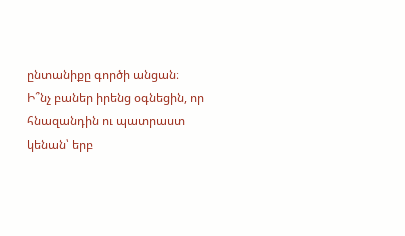ընտանիքը գործի անցան։ Ի՞նչ բաներ իրենց օգնեցին, որ հնազանդին ու պատրաստ կենան՝ երբ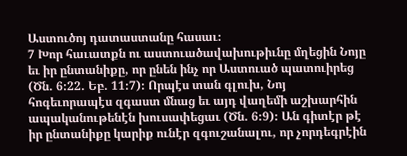Աստուծոյ դատաստանը հասաւ։
7 Խոր հաւատքն ու աստուածավախութիւնը մղեցին Նոյը եւ իր ընտանիքը, որ ընեն ինչ որ Աստուած պատուիրեց (Ծն. 6։22. Եբ. 11։7)։ Որպէս տան գլուխ, Նոյ հոգեւորապէս զգաստ մնաց եւ այդ վաղեմի աշխարհին ապականութենէն խուսափեցաւ (Ծն. 6։9)։ Ան գիտէր թէ իր ընտանիքը կարիք ունէր զգուշանալու, որ չորդեգրէին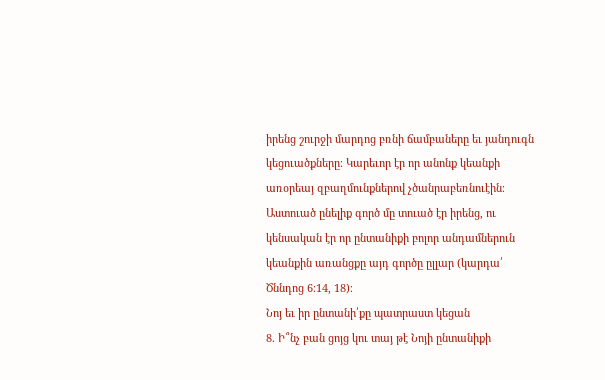իրենց շուրջի մարդոց բռնի ճամբաները եւ յանդուգն կեցուածքները։ Կարեւոր էր որ անոնք կեանքի առօրեայ զբաղմունքներով չծանրաբեռնուէին։ Աստուած ընելիք գործ մը տուած էր իրենց, ու կենսական էր որ ընտանիքի բոլոր անդամներուն կեանքին առանցքը այդ գործը ըլլար (կարդա՛ Ծննդոց 6։14, 18)։
Նոյ եւ իր ընտանի՛քը պատրաստ կեցան
8. Ի՞նչ բան ցոյց կու տայ թէ Նոյի ընտանիքի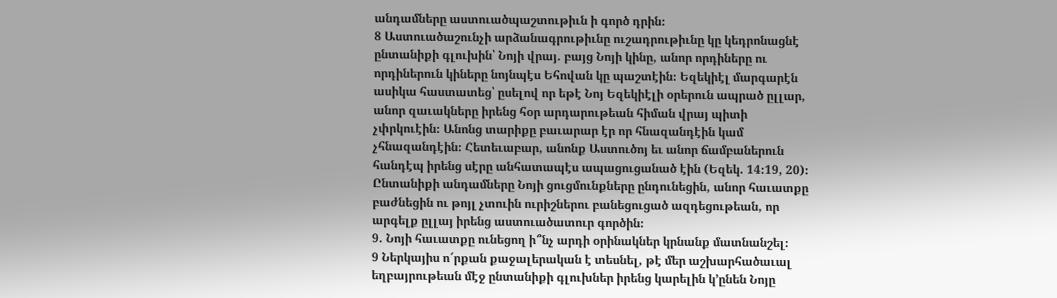անդամները աստուածպաշտութիւն ի գործ դրին։
8 Աստուածաշունչի արձանագրութիւնը ուշադրութիւնը կը կեդրոնացնէ ընտանիքի գլուխին՝ Նոյի վրայ. բայց Նոյի կինը, անոր որդիները ու որդիներուն կիները նոյնպէս Եհովան կը պաշտէին։ Եզեկիէլ մարգարէն ասիկա հաստատեց՝ ըսելով որ եթէ Նոյ Եզեկիէլի օրերուն ապրած ըլլար, անոր զաւակները իրենց հօր արդարութեան հիման վրայ պիտի չփրկուէին։ Անոնց տարիքը բաւարար էր որ հնազանդէին կամ չհնազանդէին։ Հետեւաբար, անոնք Աստուծոյ եւ անոր ճամբաներուն հանդէպ իրենց սէրը անհատապէս ապացուցանած էին (Եզեկ. 14։19, 20)։ Ընտանիքի անդամները Նոյի ցուցմունքները ընդունեցին, անոր հաւատքը բաժնեցին ու թոյլ չտուին ուրիշներու բանեցուցած ազդեցութեան, որ արգելք ըլլայ իրենց աստուածատուր գործին։
9. Նոյի հաւատքը ունեցող ի՞նչ արդի օրինակներ կրնանք մատնանշել։
9 Ներկայիս ո՜րքան քաջալերական է տեսնել, թէ մեր աշխարհածաւալ եղբայրութեան մէջ ընտանիքի գլուխներ իրենց կարելին կ’ընեն Նոյը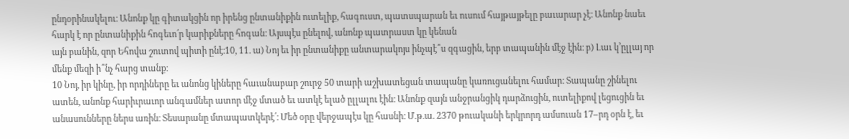ընդօրինակելու։ Անոնք կը գիտակցին որ իրենց ընտանիքին ուտելիք, հագուստ, պատսպարան եւ ուսում հայթայթելը բաւարար չէ։ Անոնք նաեւ հարկ է որ ընտանիքին հոգեւո՛ր կարիքները հոգան։ Այսպէս ընելով, անոնք պատրաստ կը կենան
այն բանին, զոր Եհովա շուտով պիտի ընէ։10, 11. ա) Նոյ եւ իր ընտանիքը անտարակոյս ինչպէ՞ս զգացին, երբ տապանին մէջ էին։ բ) Լաւ կ’ըլլայ որ մենք մեզի ի՞նչ հարց տանք։
10 Նոյ, իր կինը, իր որդիները եւ անոնց կիները հաւանաբար շուրջ 50 տարի աշխատեցան տապանը կառուցանելու համար։ Տապանը շինելու ատեն, անոնք հարիւրաւոր անգամներ ատոր մէջ մտած եւ ատկէ ելած ըլլալու էին։ Անոնք զայն անջրանցիկ դարձուցին, ուտելիքով լեցուցին եւ անասունները ներս առին։ Տեսարանը մտապատկերէ՛։ Մեծ օրը վերջապէս կը հասնի։ Մ.թ.ա. 2370 թուականի երկրորդ ամսուան 17–րդ օրն է, եւ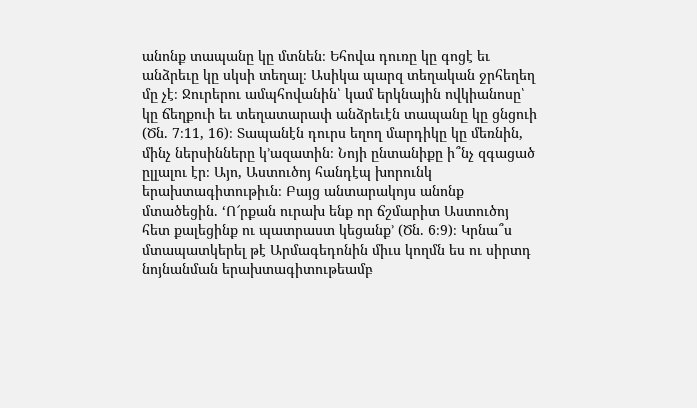անոնք տապանը կը մտնեն։ Եհովա դուռը կը գոցէ եւ անձրեւը կը սկսի տեղալ։ Ասիկա պարզ տեղական ջրհեղեղ մը չէ։ Ջուրերու ամպհովանին՝ կամ երկնային ովկիանոսը՝ կը ճեղքուի եւ տեղատարափ անձրեւէն տապանը կը ցնցուի (Ծն. 7։11, 16)։ Տապանէն դուրս եղող մարդիկը կը մեռնին, մինչ ներսինները կ’ազատին։ Նոյի ընտանիքը ի՞նչ զգացած ըլլալու էր։ Այո, Աստուծոյ հանդէպ խորունկ երախտագիտութիւն։ Բայց անտարակոյս անոնք մտածեցին. ‘Ո՜րքան ուրախ ենք որ ճշմարիտ Աստուծոյ հետ քալեցինք ու պատրաստ կեցանք’ (Ծն. 6։9)։ Կրնա՞ս մտապատկերել թէ Արմագեդոնին միւս կողմն ես ու սիրտդ նոյնանման երախտագիտութեամբ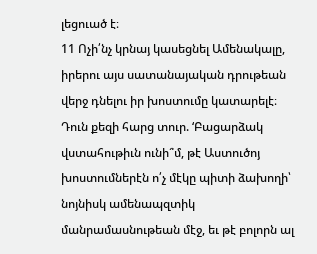լեցուած է։
11 Ոչի՛նչ կրնայ կասեցնել Ամենակալը, իրերու այս սատանայական դրութեան վերջ դնելու իր խոստումը կատարելէ։ Դուն քեզի հարց տուր. ‘Բացարձակ վստահութիւն ունի՞մ, թէ Աստուծոյ խոստումներէն ո՛չ մէկը պիտի ձախողի՝ նոյնիսկ ամենապզտիկ մանրամասնութեան մէջ, եւ թէ բոլորն ալ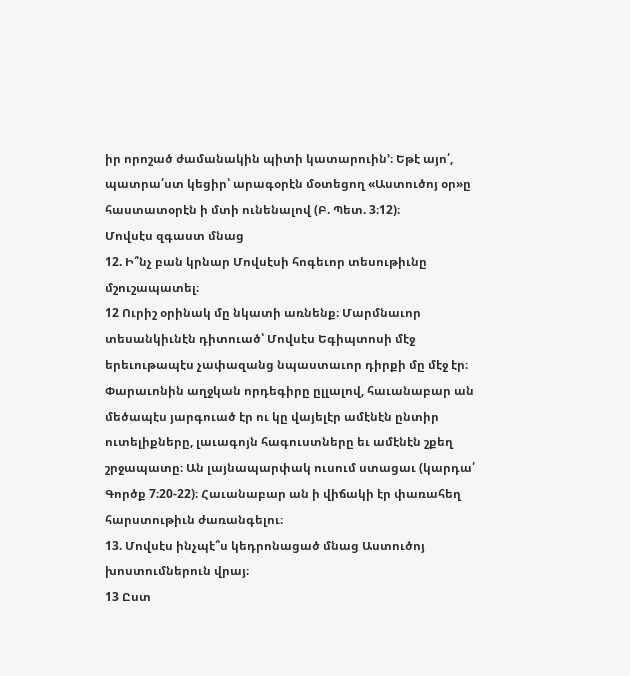իր որոշած ժամանակին պիտի կատարուին’։ Եթէ այո՛, պատրա՛ստ կեցիր՝ արագօրէն մօտեցող «Աստուծոյ օր»ը հաստատօրէն ի մտի ունենալով (Բ. Պետ. 3։12)։
Մովսէս զգաստ մնաց
12. Ի՞նչ բան կրնար Մովսէսի հոգեւոր տեսութիւնը մշուշապատել։
12 Ուրիշ օրինակ մը նկատի առնենք։ Մարմնաւոր տեսանկիւնէն դիտուած՝ Մովսէս Եգիպտոսի մէջ երեւութապէս չափազանց նպաստաւոր դիրքի մը մէջ էր։ Փարաւոնին աղջկան որդեգիրը ըլլալով, հաւանաբար ան մեծապէս յարգուած էր ու կը վայելէր ամէնէն ընտիր ուտելիքները, լաւագոյն հագուստները եւ ամէնէն շքեղ շրջապատը։ Ան լայնապարփակ ուսում ստացաւ (կարդա՛ Գործք 7։20-22)։ Հաւանաբար ան ի վիճակի էր փառահեղ հարստութիւն ժառանգելու։
13. Մովսէս ինչպէ՞ս կեդրոնացած մնաց Աստուծոյ խոստումներուն վրայ։
13 Ըստ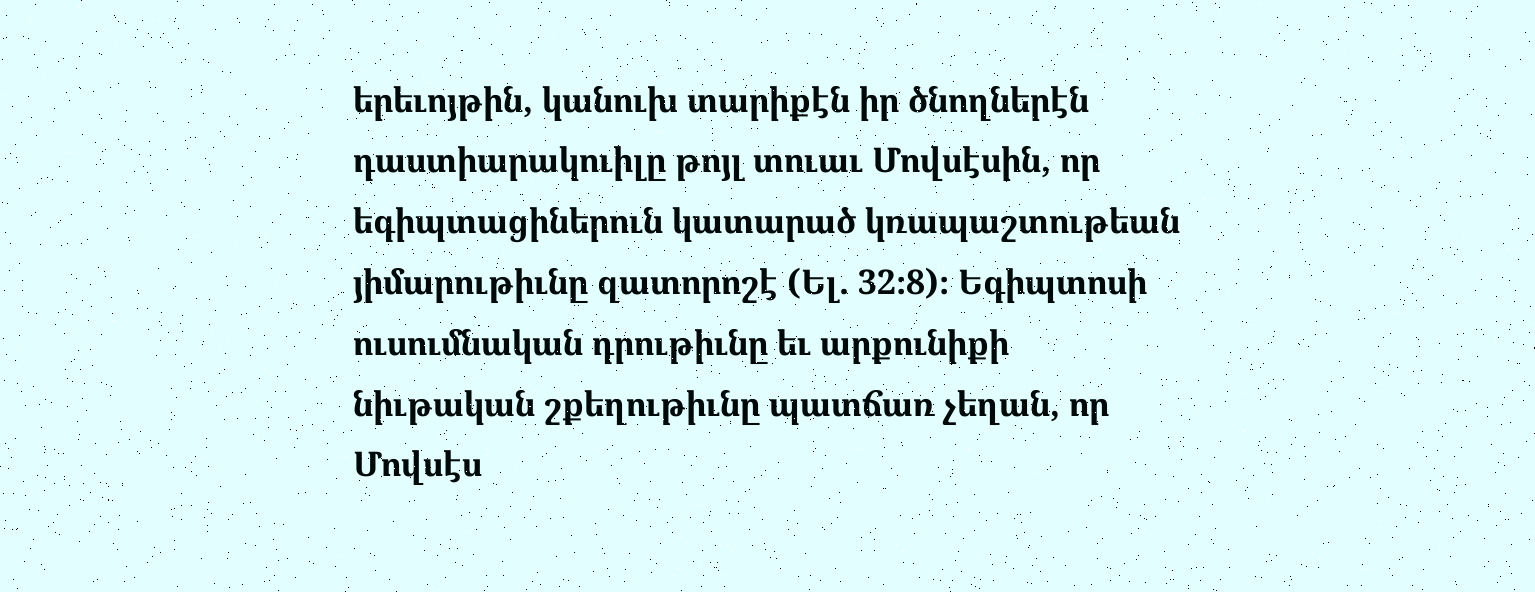երեւոյթին, կանուխ տարիքէն իր ծնողներէն դաստիարակուիլը թոյլ տուաւ Մովսէսին, որ եգիպտացիներուն կատարած կռապաշտութեան յիմարութիւնը զատորոշէ (Ել. 32։8)։ Եգիպտոսի ուսումնական դրութիւնը եւ արքունիքի նիւթական շքեղութիւնը պատճառ չեղան, որ Մովսէս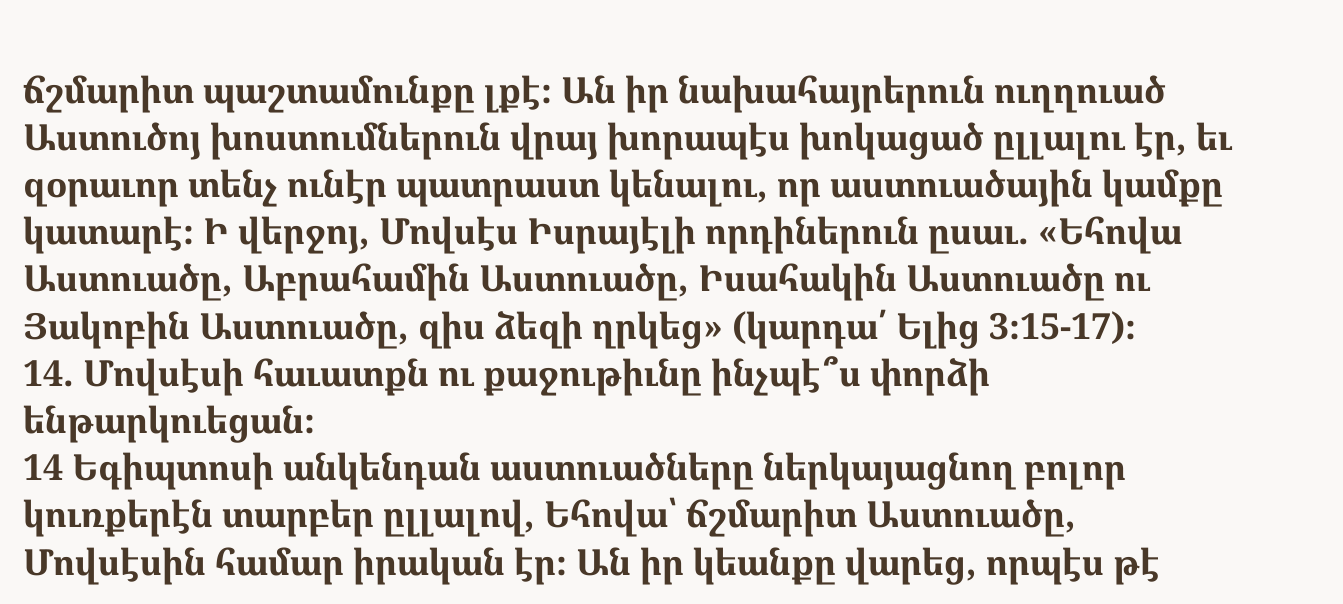ճշմարիտ պաշտամունքը լքէ։ Ան իր նախահայրերուն ուղղուած Աստուծոյ խոստումներուն վրայ խորապէս խոկացած ըլլալու էր, եւ զօրաւոր տենչ ունէր պատրաստ կենալու, որ աստուածային կամքը կատարէ։ Ի վերջոյ, Մովսէս Իսրայէլի որդիներուն ըսաւ. «Եհովա Աստուածը, Աբրահամին Աստուածը, Իսահակին Աստուածը ու Յակոբին Աստուածը, զիս ձեզի ղրկեց» (կարդա՛ Ելից 3։15-17)։
14. Մովսէսի հաւատքն ու քաջութիւնը ինչպէ՞ս փորձի ենթարկուեցան։
14 Եգիպտոսի անկենդան աստուածները ներկայացնող բոլոր կուռքերէն տարբեր ըլլալով, Եհովա՝ ճշմարիտ Աստուածը, Մովսէսին համար իրական էր։ Ան իր կեանքը վարեց, որպէս թէ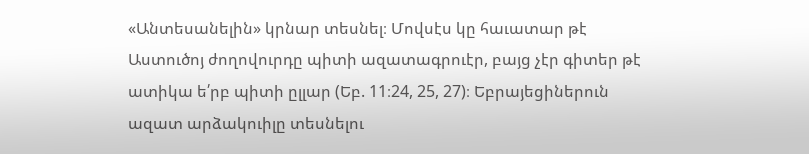«Անտեսանելին» կրնար տեսնել։ Մովսէս կը հաւատար թէ Աստուծոյ ժողովուրդը պիտի ազատագրուէր, բայց չէր գիտեր թէ ատիկա ե՛րբ պիտի ըլլար (Եբ. 11։24, 25, 27)։ Եբրայեցիներուն ազատ արձակուիլը տեսնելու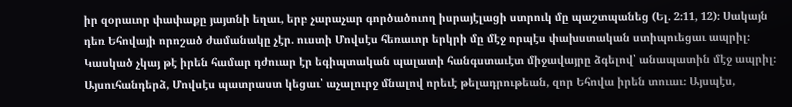իր զօրաւոր փափաքը յայտնի եղաւ, երբ չարաչար գործածուող իսրայէլացի ստրուկ մը պաշտպանեց (Ել. 2։11, 12)։ Սակայն դեռ Եհովայի որոշած ժամանակը չէր. ուստի Մովսէս հեռաւոր երկրի մը մէջ որպէս փախստական ստիպուեցաւ ապրիլ։ Կասկած չկայ թէ իրեն համար դժուար էր եգիպտական պալատի հանգստաւէտ միջավայրը ձգելով՝ անապատին մէջ ապրիլ։ Այսուհանդերձ, Մովսէս պատրաստ կեցաւ՝ աչալուրջ մնալով որեւէ թելադրութեան, զոր Եհովա իրեն տուաւ։ Այսպէս,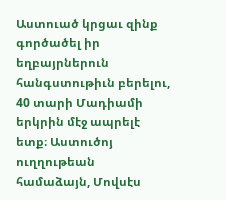Աստուած կրցաւ զինք գործածել իր եղբայրներուն հանգստութիւն բերելու, 40 տարի Մադիամի երկրին մէջ ապրելէ ետք։ Աստուծոյ ուղղութեան համաձայն, Մովսէս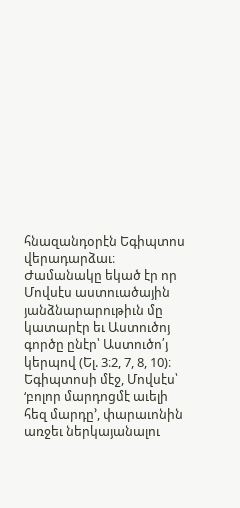հնազանդօրէն Եգիպտոս վերադարձաւ։ Ժամանակը եկած էր որ Մովսէս աստուածային յանձնարարութիւն մը կատարէր եւ Աստուծոյ գործը ընէր՝ Աստուծո՛յ կերպով (Ել. 3։2, 7, 8, 10)։ Եգիպտոսի մէջ, Մովսէս՝ ‘բոլոր մարդոցմէ աւելի հեզ մարդը’, փարաւոնին առջեւ ներկայանալու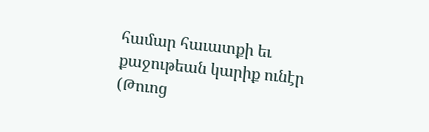համար հաւատքի եւ քաջութեան կարիք ունէր (Թուոց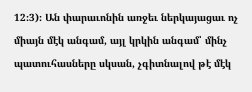12։3)։ Ան փարաւոնին առջեւ ներկայացաւ ոչ միայն մէկ անգամ, այլ կրկին անգամ՝ մինչ պատուհասները սկսան, չգիտնալով թէ մէկ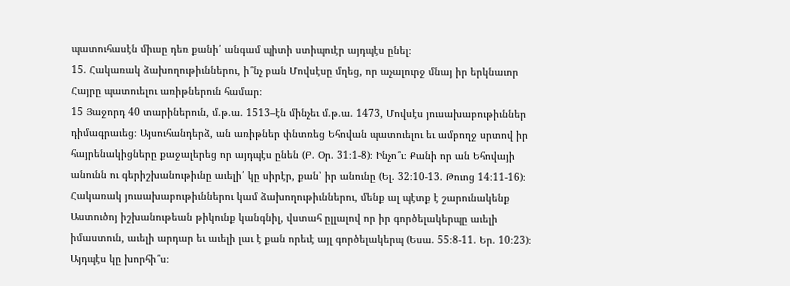պատուհասէն միւսը դեռ քանի՛ անգամ պիտի ստիպուէր այդպէս ընել։
15. Հակառակ ձախողութիւններու, ի՞նչ բան Մովսէսը մղեց, որ աչալուրջ մնայ իր երկնաւոր Հայրը պատուելու առիթներուն համար։
15 Յաջորդ 40 տարիներուն, մ.թ.ա. 1513–էն մինչեւ մ.թ.ա. 1473, Մովսէս յուսախաբութիւններ դիմագրաւեց։ Այսուհանդերձ, ան առիթներ փնտռեց Եհովան պատուելու եւ ամբողջ սրտով իր հայրենակիցները քաջալերեց որ այդպէս ընեն (Բ. Օր. 31։1-8)։ Ինչո՞ւ։ Քանի որ ան Եհովայի անունն ու գերիշխանութիւնը աւելի՛ կը սիրէր, քան՝ իր անունը (Ել. 32։10-13. Թուոց 14։11-16)։ Հակառակ յուսախաբութիւններու կամ ձախողութիւններու, մենք ալ պէտք է շարունակենք Աստուծոյ իշխանութեան թիկունք կանգնիլ, վստահ ըլլալով որ իր գործելակերպը աւելի իմաստուն, աւելի արդար եւ աւելի լաւ է քան որեւէ այլ գործելակերպ (Եսա. 55։8-11. Եր. 10։23)։ Այդպէս կը խորհի՞ս։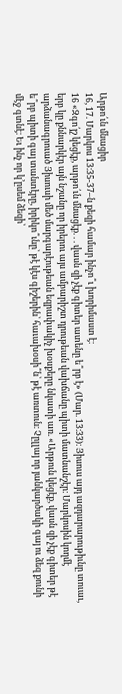Արթո՛ւն մնացիր
16, 17. Մարկոս 13։35-37–ն քեզի համար ինչո՞ւ խորիմաստ է։
16 «Զգո՛յշ կեցէք, արթո՛ւն մնացէք. . . վասն զի չէք գիտեր ատենը ե՞րբ է» (Մար. 13։33)։ Յիսուս այդ ազդարարութիւնը տուաւ, երբ կը քննարկէր այն նշանը որ իրերու այս ամբարիշտ դրութեան վախճանը պիտի մատնանշէր։ Մարկոսին կողմէ արձանագրուած Յիսուսի մեծ մարգարէութեան եզրափակիչ խօսքերը նկատի առ. «Արթուն կեցէք, վասն զի չէք գիտեր թէ ե՞րբ պիտի գայ տանտէրը, իրիկո՞ւնը՝ թէ կէս գիշերին՝ հաւախօսի՞ն՝ թէ առտուն։ Չըլլայ որ յանկարծակի գայ ու ձեզ քունի մէջ գտնէ։ Եւ ինչ որ կ’ըսեմ ձեզի՝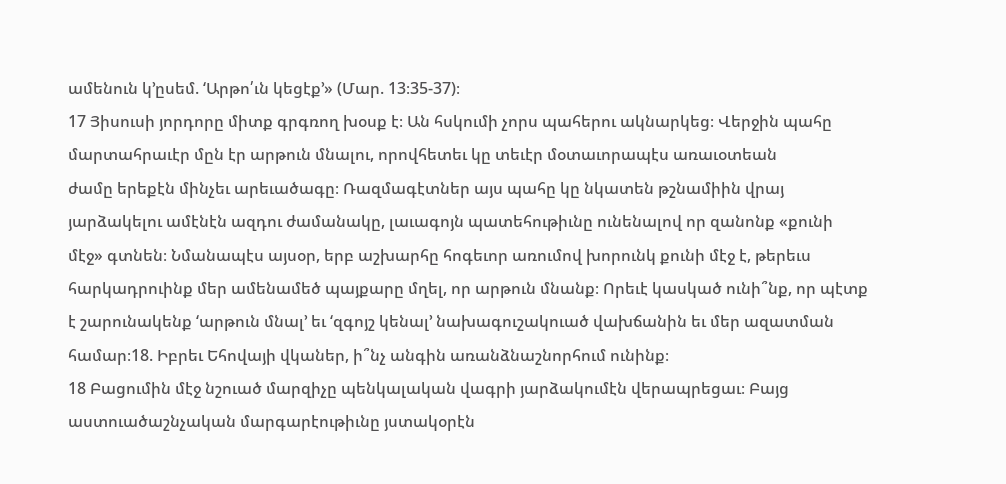ամենուն կ’ըսեմ. ‘Արթո՛ւն կեցէք’» (Մար. 13։35-37)։
17 Յիսուսի յորդորը միտք գրգռող խօսք է։ Ան հսկումի չորս պահերու ակնարկեց։ Վերջին պահը մարտահրաւէր մըն էր արթուն մնալու, որովհետեւ կը տեւէր մօտաւորապէս առաւօտեան
ժամը երեքէն մինչեւ արեւածագը։ Ռազմագէտներ այս պահը կը նկատեն թշնամիին վրայ յարձակելու ամէնէն ազդու ժամանակը, լաւագոյն պատեհութիւնը ունենալով որ զանոնք «քունի մէջ» գտնեն։ Նմանապէս այսօր, երբ աշխարհը հոգեւոր առումով խորունկ քունի մէջ է, թերեւս հարկադրուինք մեր ամենամեծ պայքարը մղել, որ արթուն մնանք։ Որեւէ կասկած ունի՞նք, որ պէտք է շարունակենք ‘արթուն մնալ’ եւ ‘զգոյշ կենալ’ նախագուշակուած վախճանին եւ մեր ազատման համար։18. Իբրեւ Եհովայի վկաներ, ի՞նչ անգին առանձնաշնորհում ունինք։
18 Բացումին մէջ նշուած մարզիչը պենկալական վագրի յարձակումէն վերապրեցաւ։ Բայց աստուածաշնչական մարգարէութիւնը յստակօրէն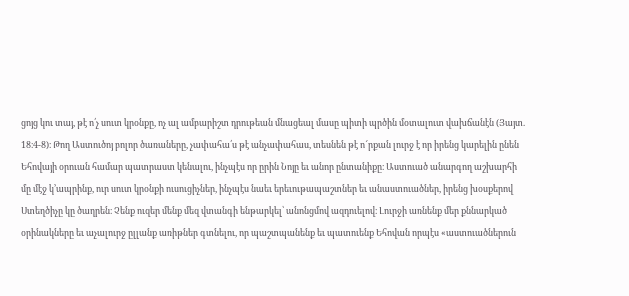ցոյց կու տայ, թէ ո՛չ սուտ կրօնքը, ոչ ալ ամբարիշտ դրութեան մնացեալ մասը պիտի պրծին մօտալուտ վախճանէն (Յայտ. 18։4-8)։ Թող Աստուծոյ բոլոր ծառաները, չափահա՛ս թէ անչափահաս, տեսնեն թէ ո՜րքան լուրջ է որ իրենց կարելին ընեն Եհովայի օրուան համար պատրաստ կենալու, ինչպէս որ ըրին Նոյը եւ անոր ընտանիքը։ Աստուած անարգող աշխարհի մը մէջ կ’ապրինք, ուր սուտ կրօնքի ուսուցիչներ, ինչպէս նաեւ երեւութապաշտներ եւ անաստուածներ, իրենց խօսքերով Ստեղծիչը կը ծաղրեն։ Չենք ուզեր մենք մեզ վտանգի ենթարկել՝ անոնցմով ազդուելով։ Լուրջի առնենք մեր քննարկած օրինակները եւ աչալուրջ ըլլանք առիթներ գտնելու, որ պաշտպանենք եւ պատուենք Եհովան որպէս «աստուածներուն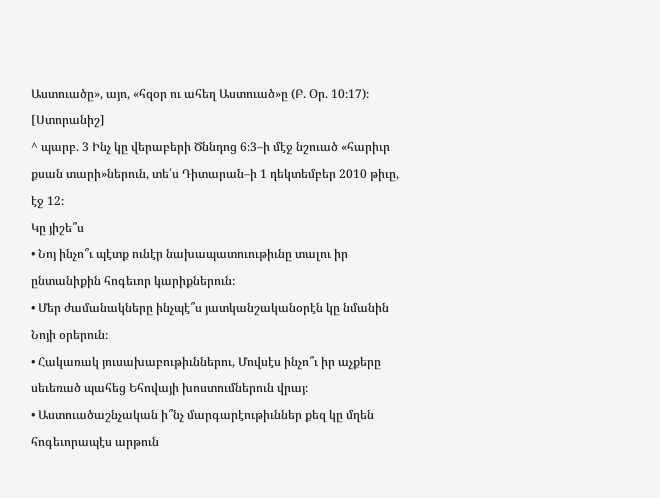Աստուածը», այո, «հզօր ու ահեղ Աստուած»ը (Բ. Օր. 10։17)։
[Ստորանիշ]
^ պարբ. 3 Ինչ կը վերաբերի Ծննդոց 6։3–ի մէջ նշուած «հարիւր քսան տարի»ներուն, տե՛ս Դիտարան–ի 1 դեկտեմբեր 2010 թիւը, էջ 12։
Կը յիշե՞ս
• Նոյ ինչո՞ւ պէտք ունէր նախապատուութիւնը տալու իր ընտանիքին հոգեւոր կարիքներուն։
• Մեր ժամանակները ինչպէ՞ս յատկանշականօրէն կը նմանին Նոյի օրերուն։
• Հակառակ յուսախաբութիւններու, Մովսէս ինչո՞ւ իր աչքերը սեւեռած պահեց Եհովայի խոստումներուն վրայ։
• Աստուածաշնչական ի՞նչ մարգարէութիւններ քեզ կը մղեն հոգեւորապէս արթուն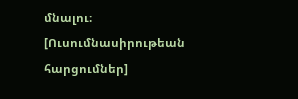մնալու։
[Ուսումնասիրութեան հարցումներ]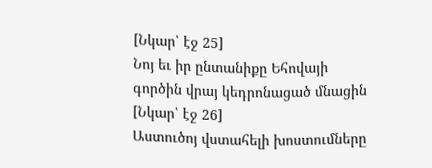[Նկար՝ էջ 25]
Նոյ եւ իր ընտանիքը Եհովայի գործին վրայ կեդրոնացած մնացին
[Նկար՝ էջ 26]
Աստուծոյ վստահելի խոստումները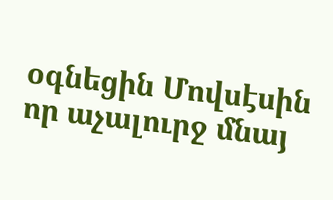օգնեցին Մովսէսին որ աչալուրջ մնայ